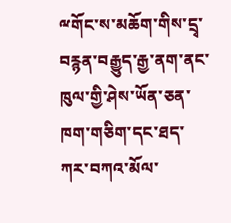ྋགོང་ས་མཆོག་གིས་དྲྭ་བརྙན་བརྒྱུད་རྒྱ་ནག་ནང་ཁུལ་གྱི་ཤེས་ཡོན་ཅན་ཁག་གཅིག་དང་ཐད་ཀར་བཀའ་མོལ་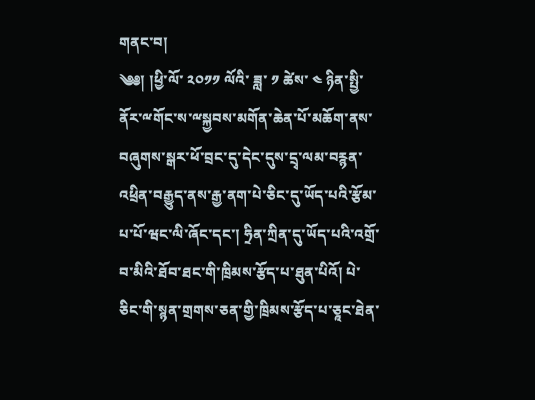གནང་བ།
༄༅། །ཕྱི་ལོ་ ༢༠༡༡ ལོའི་ ཟླ་ ༡ ཚེས་ ༤ ཉིན་སྤྱི་ནོར་ྋགོང་ས་ྋསྐྱབས་མགོན་ཆེན་པོ་མཆོག་ནས་བཞུགས་སྒར་ཕོ་བྲང་དུ་དེང་དུས་དྲྭ་ལམ་བརྙན་འཕྲིན་བརྒྱུད་ནས་རྒྱ་ནག་པེ་ཅིང་དུ་ཡོད་པའི་རྩོམ་པ་པོ་ཝང་ལི་ཞོང་དང་། ཧྲིན་ཀྲིན་དུ་ཡོད་པའི་འགྲོ་བ་མིའི་ཐོབ་ཐང་གི་ཁྲིམས་རྩོད་པ་ཐུན་པིའོ། པེ་ཅིང་གི་སྙན་གྲགས་ཅན་གྱི་ཁྲིམས་རྩོད་པ་ཅཱང་ཐེན་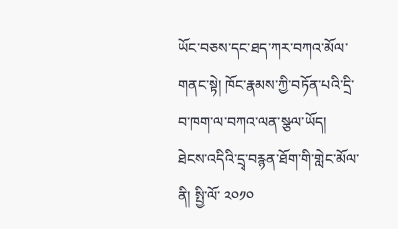ཡོང་བཅས་དང་ཐད་ཀར་བཀའ་མོལ་གནང་སྟེ། ཁོང་རྣམས་ཀྱི་བཏོན་པའི་དྲི་བ་ཁག་ལ་བཀའ་ལན་སྩལ་ཡོད།
ཐེངས་འདིའི་དྲྭ་བརྙན་ཐོག་གི་གླེང་མོལ་ནི། སྤྱི་ལོ་ ༢༠༡༠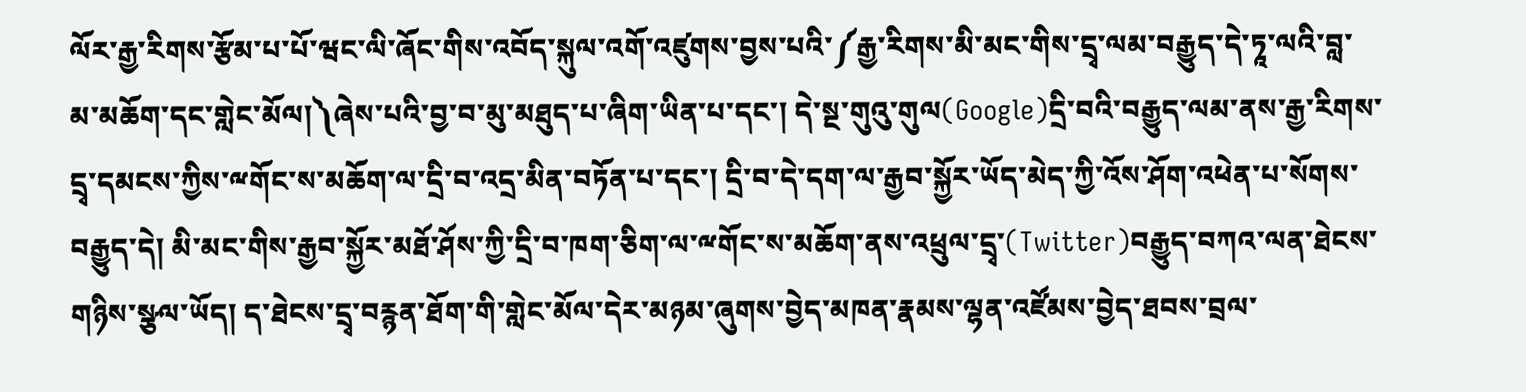ལོར་རྒྱ་རིགས་རྩོམ་པ་པོ་ཝང་ལི་ཞོང་གིས་འབོད་སྐུལ་འགོ་འཛུགས་བྱས་པའི་༼རྒྱ་རིགས་མི་མང་གིས་དྲྭ་ལམ་བརྒྱུད་དེ་ཏཱ་ལའི་བླ་མ་མཆོག་དང་གླེང་མོལ།༽ཞེས་པའི་བྱ་བ་མུ་མཐུད་པ་ཞིག་ཡིན་པ་དང་། དེ་སྔ་གུའུ་གུལ(Google)དྲི་བའི་བརྒྱུད་ལམ་ནས་རྒྱ་རིགས་དྲྭ་དམངས་ཀྱིས་ྋགོང་ས་མཆོག་ལ་དྲི་བ་འདྲ་མིན་བཏོན་པ་དང་། དྲི་བ་དེ་དག་ལ་རྒྱབ་སྐྱོར་ཡོད་མེད་ཀྱི་འོས་ཤོག་འཕེན་པ་སོགས་བརྒྱུད་དེ། མི་མང་གིས་རྒྱབ་སྐྱོར་མཐོ་ཤོས་ཀྱི་དྲི་བ་ཁག་ཅིག་ལ་ྋགོང་ས་མཆོག་ནས་འཕྲུལ་དྲྭ་(Twitter)བརྒྱུད་བཀའ་ལན་ཐེངས་གཉིས་སྩལ་ཡོད། ད་ཐེངས་དྲྭ་བརྙན་ཐོག་གི་གླེང་མོལ་དེར་མཉམ་ཞུགས་བྱེད་མཁན་རྣམས་ལྷན་འཛོམས་བྱེད་ཐབས་བྲལ་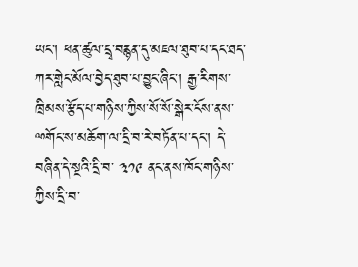ཡང་། ཕན་ཚུལ་དྲྭ་བརྙན་དུ་མཇལ་ཐུབ་པ་དང་ཐད་ཀར་གླེང་མོལ་བྱེད་ཐུབ་པ་བྱུང་ཞིང་། རྒྱ་རིགས་ཁྲིམས་རྩོད་པ་གཉིས་ཀྱིས་སོ་སོ་སྒེར་ངོས་ནས་ྋགོང་ས་མཆོག་ལ་དྲི་བ་རེ་བཏོན་པ་དང་། དེ་བཞིན་དེ་སྔའི་དྲི་བ་ ༣༡༩ ནང་ནས་ཁོང་གཉིས་ཀྱིས་དྲི་བ་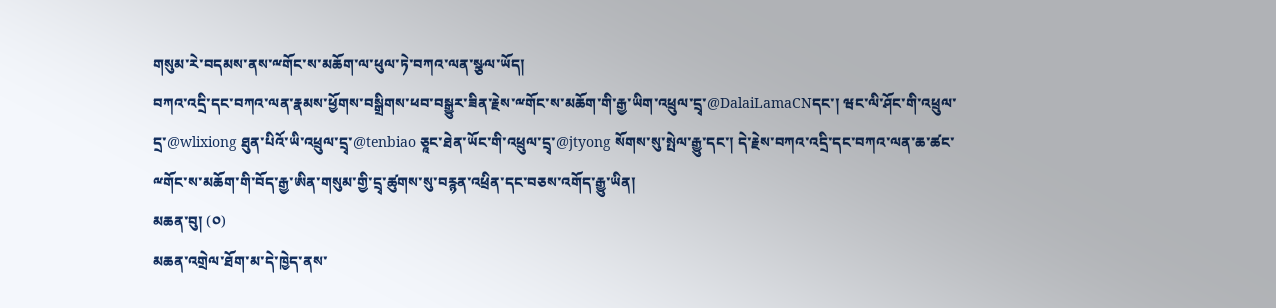གསུམ་རེ་བདམས་ནས་ྋགོང་ས་མཆོག་ལ་ཕུལ་ཏེ་བཀའ་ལན་སྩལ་ཡོད།
བཀའ་འདྲི་དང་བཀའ་ལན་རྣམས་ཕྱོགས་བསྒྲིགས་ཕབ་བསྒྱུར་ཟིན་རྗེས་ྋགོང་ས་མཆོག་གི་རྒྱ་ཡིག་འཕྲུལ་དྲྭ་@DalaiLamaCNདང་། ཝང་ལི་ཤོང་གི་འཕྲུལ་དྲ་@wlixiong ཐུན་པིའོ་ཡི་འཕྲུལ་དྲྭ་@tenbiao ཅཱང་ཐེན་ཡོང་གི་འཕྲུལ་དྲྭ་@jtyong སོགས་སུ་སྤེལ་རྒྱུ་དང་། དེ་རྗེས་བཀའ་འདྲི་དང་བཀའ་ལན་ཆ་ཚང་ྋགོང་ས་མཆོག་གི་བོད་རྒྱ་ཨིན་གསུམ་གྱི་དྲྭ་ཚུགས་སུ་བརྙན་འཕྲིན་དང་བཅས་འགོད་རྒྱུ་ཡིན།
མཆན་བུ། (༠)
མཆན་འགྲེལ་ཐོག་མ་དེ་ཁྱེད་ནས་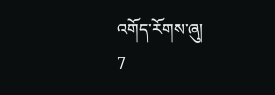འགོད་རོགས་ཞུ།
7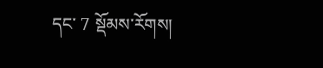དང་ 7 སྡོམས་རོགས།